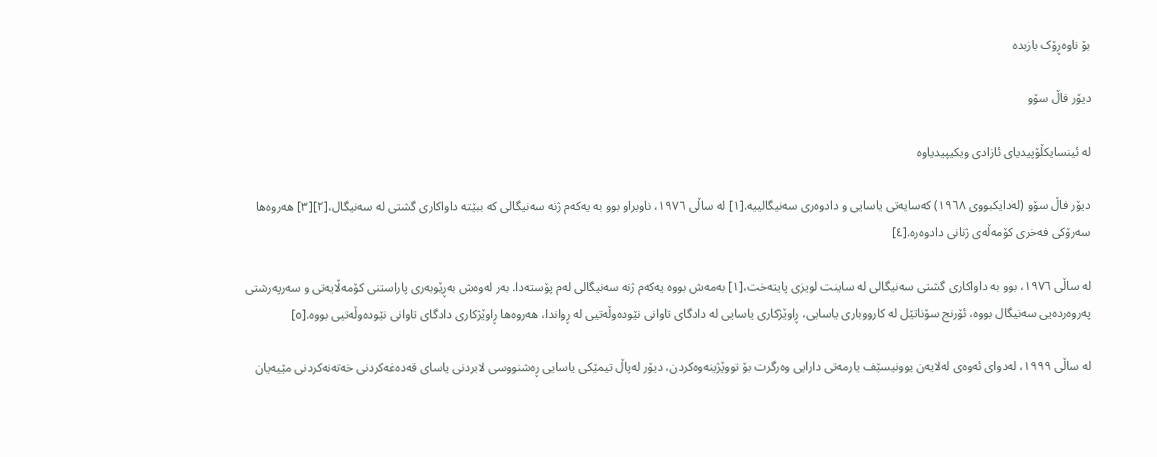بۆ ناوەڕۆک بازبدە

دیۆر فاڵ سۆو

لە ئینسایکڵۆپیدیای ئازادی ویکیپیدیاوە

دیۆر فاڵ سۆو (لەدایکبووی ١٩٦٨) کەسایەتی یاسایی و دادوەری سەنیگالییە.[١] لە ساڵی ١٩٧٦، ناوبراو بوو بە یەکەم ژنە سەنیگالی کە ببێتە داواکاری گشتی لە سەنیگال،[٢][٣] ھەروەھا سەرۆکی فەخری کۆمەڵەی ژنانی دادوەرە.[٤]

لە ساڵی ١٩٧٦، بوو بە داواکاری گشتی سەنیگالی لە ساینت لویزی پایتەخت،[١] بەمەش بووە یەکەم ژنە سەنیگالی لەم پۆستەدا. بەر لەوەش بەڕێوبەری پاراستنی کۆمەڵایەتی و سەرپەرشتی پەروەردەیی سەنیگال بووە، ئۆرنج سۆناتێل لە کارووباری یاسایی، ڕاوێژکاری یاسایی لە دادگای تاوانی نێودەوڵەتیی لە ڕواندا، ھەروەھا ڕاوێژکاری دادگای تاوانی نێودەوڵەتیی بووە.[٥]

لە ساڵی ١٩٩٩، لەدوای ئەوەی لەلایەن یوونیسێف یارمەتی دارایی وەرگرت بۆ تووێژینەوەکردن، دیۆر لەپاڵ تیمێکی یاسایی ڕەشنووسی لابردنی یاسای قەدەغەکردنی خەتەنەکردنی مێیەیان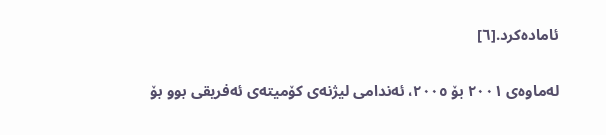ئامادەکرد.[٦]

لەماوەی ٢٠٠١ بۆ ٢٠٠٥، ئەندامی لیژنەی کۆمیتەی ئەفریقی بوو بۆ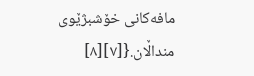مافەکانی خۆشبژێوی منداڵان.{[٧][٨]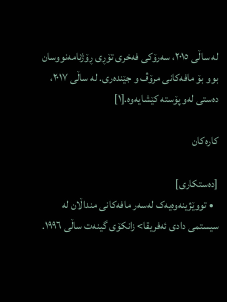لە ساڵی ٢٠١٥، سەرۆکی فەخری تۆڕی ڕۆژنامەنووسان بوو بۆ مافەکانی مرۆڤ و جێندەری. لە ساڵی ٢٠١٧، دەستی لەو پۆستە کێشایەوە.[١]

کارەکان

[دەستکاری]
  • تووێژینەوەیەک لەسەر مافەکانی منداڵان لە سیستمی دادی ئەفریقا> زانکۆی گینەت ساڵی ١٩٩٦.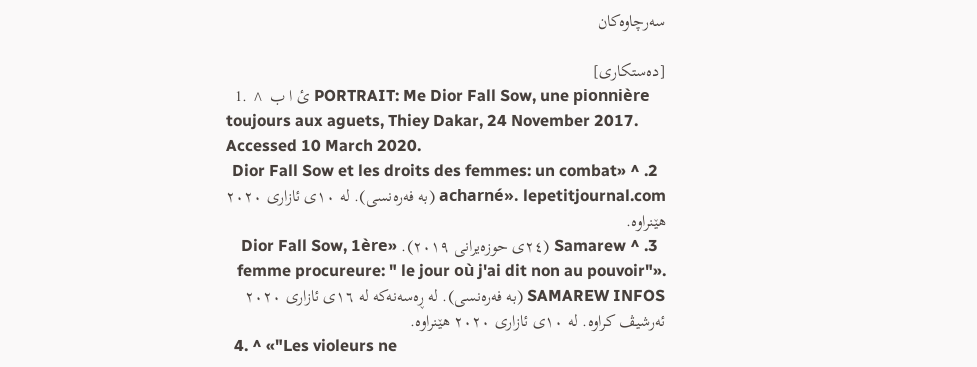سەرچاوەکان

[دەستکاری]
  1. ^ ئ ا ب PORTRAIT: Me Dior Fall Sow, une pionnière toujours aux aguets, Thiey Dakar, 24 November 2017. Accessed 10 March 2020.
  2. ^ «Dior Fall Sow et les droits des femmes: un combat acharné». lepetitjournal.com (بە فەرەنسی). لە ١٠ی ئازاری ٢٠٢٠ ھێنراوە.
  3. ^ Samarew (٢٤ی حوزەیرانی ٢٠١٩). «Dior Fall Sow, 1ère femme procureure: " le jour où j'ai dit non au pouvoir"». SAMAREW INFOS (بە فەرەنسی). لە ڕەسەنەکە لە ١٦ی ئازاری ٢٠٢٠ ئەرشیڤ کراوە. لە ١٠ی ئازاری ٢٠٢٠ ھێنراوە.
  4. ^ «"Les violeurs ne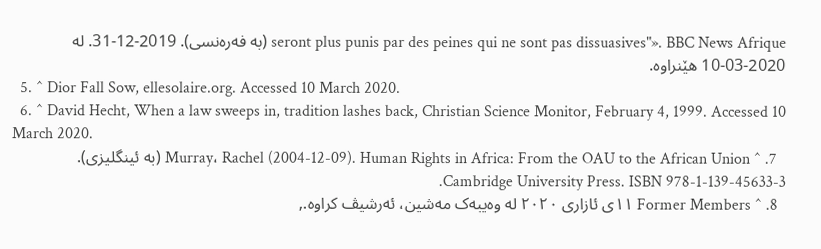seront plus punis par des peines qui ne sont pas dissuasives"». BBC News Afrique (بە فەرەنسی). 2019-12-31. لە 2020-03-10 ھێنراوە.
  5. ^ Dior Fall Sow, ellesolaire.org. Accessed 10 March 2020.
  6. ^ David Hecht, When a law sweeps in, tradition lashes back, Christian Science Monitor, February 4, 1999. Accessed 10 March 2020.
  7. ^ Murray، Rachel (2004-12-09). Human Rights in Africa: From the OAU to the African Union (بە ئینگلیزی). Cambridge University Press. ISBN 978-1-139-45633-3.
  8. ^ Former Members ١١ی ئازاری ٢٠٢٠ لە وەیبەک مەشین، ئەرشیڤ کراوە.,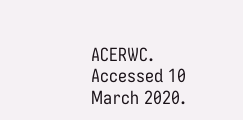ACERWC. Accessed 10 March 2020.